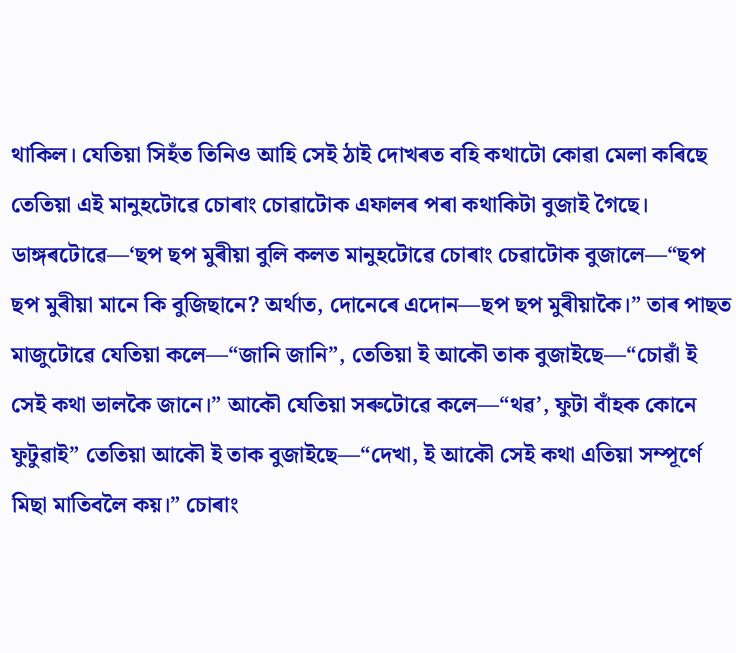থাকিল। যেতিয়া সিহঁত তিনিও আহি সেই ঠাই দোখৰত বহি কথাটো কোৱা মেলা কৰিছে তেতিয়া এই মানুহটোৱে চোৰাং চোৱাটোক এফালৰ পৰা কথাকিটা বুজাই গৈছে। ডাঙ্গৰটোৱে—‘ছপ ছপ মুৰীয়া বুলি কলত মানুহটোৱে চোৰাং চেৱাটোক বুজালে—“ছপ ছপ মুৰীয়া মানে কি বুজিছানে? অৰ্থাত, দোনেৰে এদোন—ছপ ছপ মুৰীয়াকৈ।” তাৰ পাছত মাজুটোৱে যেতিয়া কলে—“জানি জানি”, তেতিয়া ই আকৌ তাক বুজাইছে—“চোৱাঁ ই সেই কথা ভালকৈ জানে।” আকৌ যেতিয়া সৰুটোৱে কলে—“থৱ’, ফুটা বাঁহক কোনে ফুটুৱাই” তেতিয়া আকৌ ই তাক বুজাইছে—“দেখা, ই আকৌ সেই কথা এতিয়া সম্পূৰ্ণে মিছা মাতিবলৈ কয়।” চোৰাং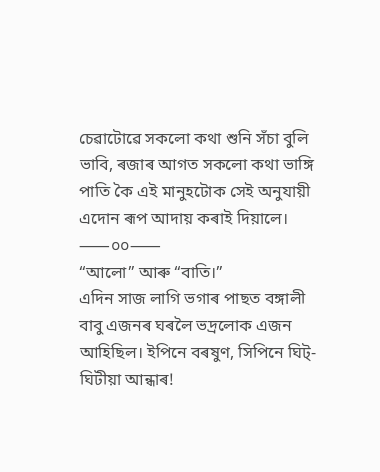চেৱাটোৱে সকলো কথা শুনি সঁচা বুলি ভাবি, ৰজাৰ আগত সকলো কথা ভাঙ্গি পাতি কৈ এই মানুহটোক সেই অনুযায়ী এদোন ৰূপ আদায় কৰাই দিয়ালে।
⸺০০⸺
“আলো” আৰু “বাতি।”
এদিন সাজ লাগি ভগাৰ পাছত বঙ্গালী বাবু এজনৰ ঘৰলৈ ভদ্ৰলোক এজন আহিছিল। ইপিনে বৰষুণ, সিপিনে ঘিট্-ঘিটীয়া আন্ধাৰ!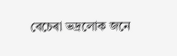বেচেৰা ভদ্ৰলোক জনে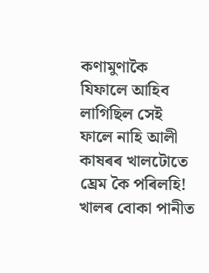কণামুণাকৈ যিফালে আহিব লাগিছিল সেই ফালে নাহি আলী কাষৰৰ খালটোতে ঘ্ৰেম কৈ পৰিলহি! খালৰ বোকা পানীত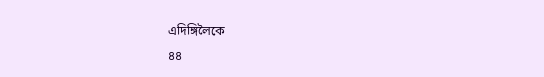এদিঙ্গিলৈকে
৪৪